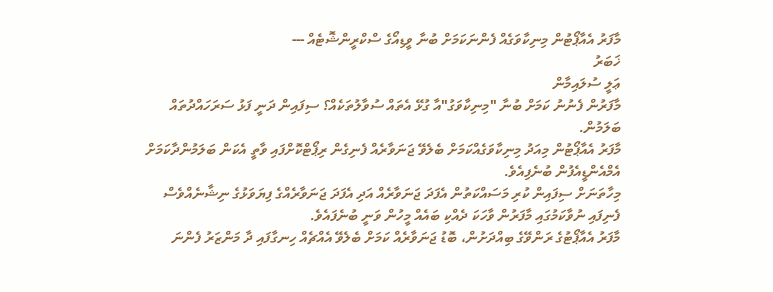މާފަރު އެއާޕޯޓުން މިނިކާވަގެއް ފެންނަކަމަށް ބުނާ ވީޑިއޯގެ ސްކްރީންޝޮޓެއް ---
ޚަބަރު
ޢަލީ ސުލައިމާން
މާފަރުން ފެނުނު ކަމަށް ބުނާ "މިނިކާވަގު"އާ ގުޅޭ އެތައް ސުވާލުތަކެއް؟ ސިފައިން ދަނީ ފަޅު ސަރަހައްދުތައް ބަލަމުން.
މާފަރު އެއާޕޯޓުން މިއަދު މިނިކާވަގެއްކަމަށް ބެލެވޭ ޖަނަވާރެއް ފެނިގެން ރިޕޯޓްކޮށްފައި ވާތީ އެކަން ބަލަމުންދާކަމަށް އެމްއެންޑީއެފުން ބުނެފިއެވެ.
މިހާތަނަށް ސިފައިން ކުރި މަސައްކަތުން އެފަދަ ޖަނަވާރެއް އަދި އެފަދަ ޖަނަވާރެއްގެ ފިޔަވަޅުގެ ނިޝާނެއްވެސް ފެނިފައި ނުވާކަމުގައި މާފަރުން ވާހަކަ ދެއްކި ބައެއް މީހުން ވަނީ ބުނެފައެވެ.
މާފަރު އެއާޕޯޓުގެ ރަންވޭގެ ބިއްދަށުން، ބޮޑު ޖަނަވާރެއް ކަމަށް ބެލެވޭ އެއްޗެއް ހިނގާފައި ދާ މަންޒަރު ފެންނަ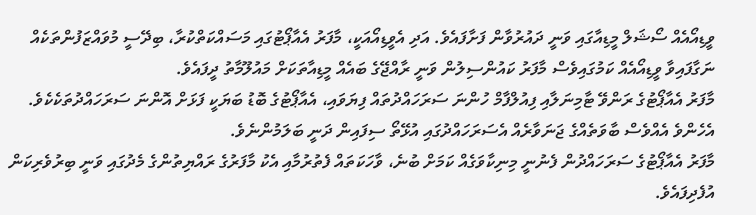ވީޑިއޯއެއް ސޯޝަލް މީޑިއާގައި ވަނީ ދައުރުވާން ފަށާފައެވެ. އަދި އެވީޑިއޯއަކީ، މާފަރު އެއާޕޯޓުގައި މަސައްކަތްކުރާ، ބިދޭސީ މުވައްޒަފުންތަކެއް ނަގާފައިވާ ވީޑިއޯއެއް ކަމުގައިވެސް މާފަރު ކައުންސިލުން ވަނީ ރާއްޖޭގެ ބައެއް މީޑިއާތަކަށް މައުލޫމާތު ދީފައެވެ.
މާފަރު އެއާޕޯޓުގެ ރަންވޭ ޓާމިނަލާއި ފިއުލްފާމް ހުންނަ ސަރަހައްދުތައް ފިޔަވައި، އެއާޕޯޓުގެ ބޮޑު ބަޔަކީ ފަޅަށް އޮންނަ ސަރަހައްދުތަކެކެވެ. އެހެންވެ އެއްވެސް ބާވަތެއްގެ ޖަނަވާރެއް އެސަރަހައްދުގައި އުޅޭތޯ ސިފައިން ދަނީ ބަލަމުންނެވެ.
މާފަރު އެއާޕޯޓުގެ ސަރަހައްދުން ފެނުނީ މިނިކާވަގެއް ކަމަށް ބުނެ، ވާހަކަތައް ފެތުރުމާއި އެކު މާފަރުގެ ރައްޔިތުންގެ މެދުގައި ވަނީ ބިރުވެރިކަން އުފެދިފައެވެ.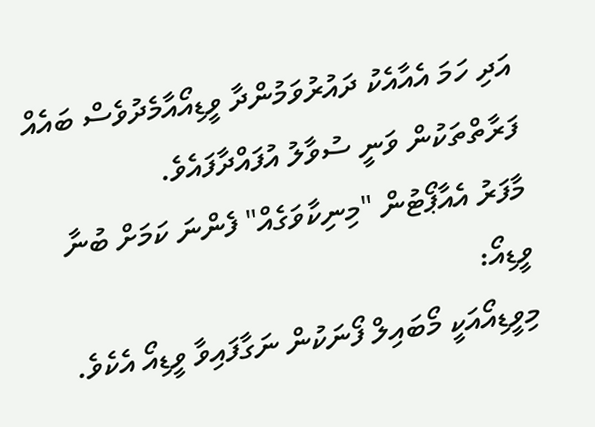އަދި ހަމަ އެއާއެކު ދައުރުވަމުންދާ ވީޑިއޯއާމެދުވެސް ބައެއް ފަރާތްތަކުން ވަނީ ސުވާލު އުފައްދާފައެވެ.
މާފަރު އެއާޕޯޓުން "މިނިކާވަގެއް" ފެންނަ ކަމަށް ބުނާ ވީޑިއޯ:
މިވީޑިއޯއަކީ މޯބައިލް ފޯނަކުން ނަގާފައިވާ ވީޑިއޯ އެކެވެ.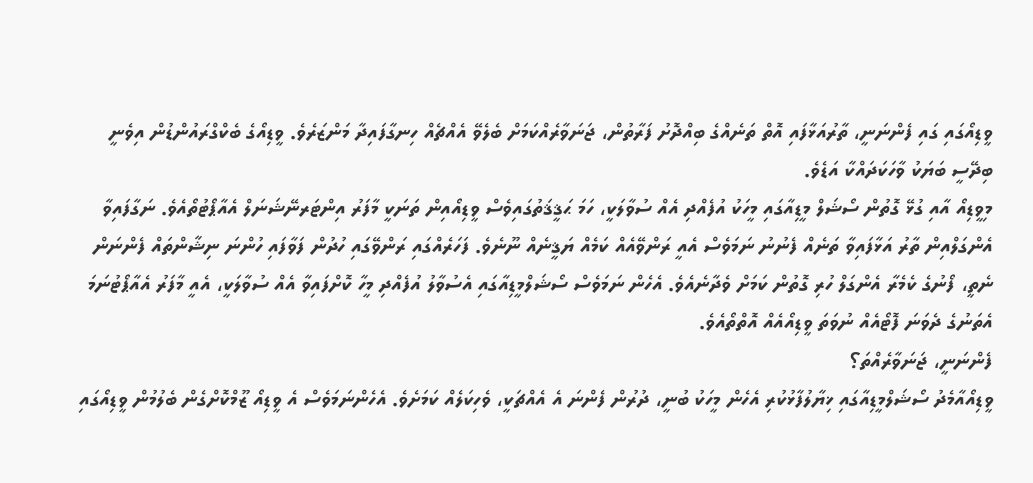ވީޑިއޯގައި ގައި ފެންނަނީ، ތާރުއަޅާފައި އޮތް ތަނެއްގެ ބިއްދޮށު ފަރާތުން، ޖަނަވާރެއްކަމަށް ބެލެވޭ އެއްޗެއް ހިނގާފައިދާ މަންޒަރެވެ. ވީޑިއޯގެ ބެކްގްރައުންޑުން އިވެނީ ބިދޭސީ ބަޔަކު ވާހަކަދައްކާ އަޑެވެ.
މިވީޑިއޯ އާއި ގުޅޭ ގޮތުން ސޯޝަލް މީޑިއާގައި މީހަކު އުފެއްދި އެއް ސުވާލަކީ، ހަމަ ޙަޤީޤަތުގައިވެސް ވީޑިއޯއިން ތަނަކީ މާފަރު އިންޓަރނޭޝަނަލް އެއާޕޯޓުތޯއެވެ. ނަގާފައިވާ އެންގަލްއިން ތާރު އަޅާފައިވާ ތަނެއް ފެނުނު ނަމަވެސް އެއީ ރަންވޭއެއް ކަމެއް ޔަޤީނެއް ނޫނެވެ. ފަހަރެއްގައި ރަންވޭގައި ހުދުން ފަވާފައި ހުންނަ ނިޝާންތައް ފެންނަން ނެތީ، ފޯނުގެ ކެމެރާ އެންގަލް ހުރި ގޮތުން ކަމަށް ވެދާނެއެވެ. އެހެން ނަމަވެސް ސޯޝަލްމީޑިއާގައި އެސުވާލު އުފެއްދި މީހާ ކޮށްފައިވާ އެއް ސުވާލަކީ، އެއީ މާފަރު އެއާޕޯޓުނަމަ އެތަނުގެ ދެވަނަ ފޮޓޯއެއް ނުވަތަ ވީޑިއޯއެއް އޮތްތޯއެވެ.
ފެންނަނީ، ޖަނަވާރެއްތަ؟
ވީޑިއޯއާމެދު ސޯޝަލްމީޑިއާގައި ޚިޔާލުފާޅުކުރި އެހެން މީހަކު ބުނީ، ދުރުން ފެންނަ އެ އެއްޗަކީ، ވެހިކަލެއް ކަމަށެވެ. އެހެންނަމަވެސް އެ ވީޑިއޯ ޒޫމްކޮށްގެން ބެލުމުން ވީޑިއޯގައި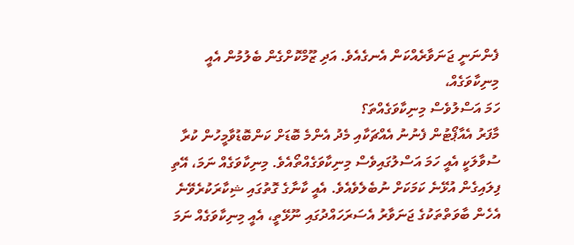ފެންނަނީ ޖަނަވާރެއްކަން އެނގެއެވެ. އަދި ޒޫމްކޮށްގެން ބެލުމުން އެއީ މިނިކާވަގެއް،
ހަމަ އަސްލުވެސް މިނިކާވަގެއްތަ؟
މާފަރު އެއާޕޯޓުން ފެނުނު އެއްޗަކާއި މެދު އެންމެ ބޮޑަށް ކަންބޮޑުވާމީހުން ކުރާ ސުވާލަކީ އެއީ ހަމަ އަސްލުގައިވެސް މިނިކާވަގެއްތޯއެވެ. މިނިކާވަގެއް ނަމަ، އޭތި ފިލައިގެން އުޅޭނެ ކަމަކަށް ނުބެލެވެއެވެ. އެއީ ކާނާގެ ގޮތުގައި ޝިކާރަކުރެވޭނެ އެހެން ބާވަތްތަކުގެ ޖަނަވާރު އެސަރަހައްދުގައި ނޫޅޭތީ، އެއީ މިނިކާވަގެއް ނަމަ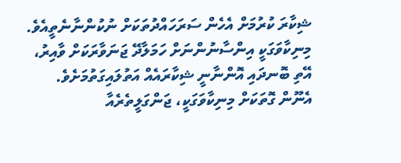ޝިކާރަ ކުރުމަށް އެހެން ސަރަހައްދުތަކަށް ނުކުންނާނެތީއެވެ. މިނިކާވަގަކީ އިންސާނުންނަށް ހަމަލާދޭ ޖަނަވާރަކަށް ވާއިރު، އޭތި ބޮނދައި އޮންނާނީ ޝިކާރައެއް އަތުލައިގަތުމަށެވެ. އެނޫން ގޮތަކަށް މިނިކާވަގަކީ، ޖަންގަލީތެރެއާ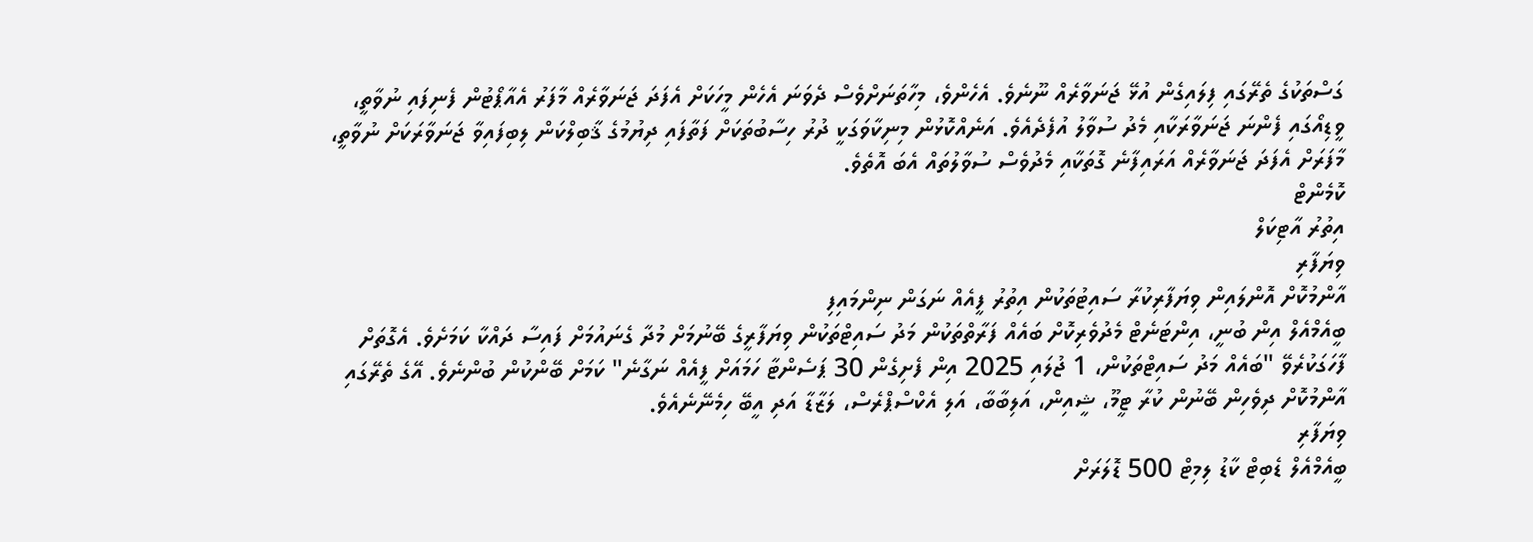ގަސްތަކުގެ ތެރޭގައި ފިލައިގެން އުޅޭ ޖަނަވާރެއް ނޫނެވެ. އެހެންވެ، މިހާތަނަށްވެސް ދެވަނަ އެހެން މީހަކަށް އެފަދަ ޖަނަވާރެއް މާފަރު އެއާޕޯޓުން ފެނިފައި ނުވާތީ، ވީޑިއޯގައި ފެންނަ ޖަނަވާރަކާއި މެދު ސުވާލު އުފެދެއެވެ. އަނެއްކޮޅުން މިނިކާވަގަކީ ދުރު ހިސާބުތަކަށް ފަތާފައި ދިޔުމުގެ ޤާބިލްކަން ލިބިފައިވާ ޖަނަވާރަކަށް ނުވާތީ، މާފަރަށް އެފަދަ ޖަނަވާރެއް އަރައިފާނެ ގޮތަކާއި މެދުވެސް ސުވާލުތައް އެބަ އޮތެވެ.
ކޮމެންޓް
އިތުރު އާޓިކަލް
ވިޔަފާރި
އާންމުކޮށް އޮންލައިން ވިޔަފާރިކުރާ ސައިޓުތަކުން އިތުރު ފީއެއް ނަގަން ނިންމައިފި
ބީއެމްއެލް އިން ބުނީ، އިންޓަނެޓް މެދުވެރިކޮށް ބައެއް ފަރާތްތަކުން މަދު ސައިޓްތަކުން ވިޔަފާރީގެ ބޭނުމަށް މުދާ ގެނައުމަށް ފައިސާ ދައްކާ ކަމަށެވެ. އެގޮތަށް ފާހަގަކުރެވޭ "ބައެއް މަދު ސައިޓްތަކުން، 1 ޖުލައި 2025 އިން ފެށިގެން 30 ޕަސެންޓާ ހަމައަށް ފީއެއް ނަގާނެ" ކަމަށް ބޭންކުން ބުންނެވެ. އޭގެ ތެރޭގައި އާންމުކޮށް ދިވެހިން ބޭނުން ކުރާ ޓީމޫ، ޝީއިން، އަލިބާބާ، އަލި އެކްސްޕްރެސް، ލަޒާޑާ އަދި އީބޭ ހިމެނޭނެއެވެ.
ވިޔަފާރި
ބީއެމްއެލް ޑެބިޓް ކާޑު ލިމިޓް 500 ޑޮލަރަށް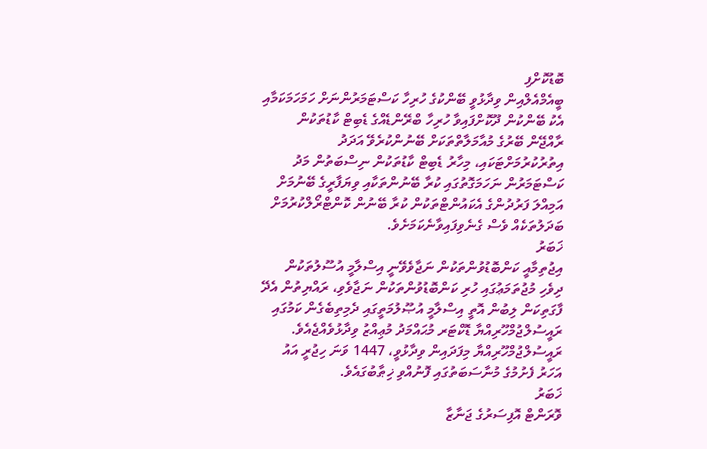ބޮޑުކޮށްފި
ބީއެމްއެލްއިން ވިދާޅުވީ ބޭންކުގެ ހުރިހާ ކަސްޓަމަރުންނަށް ހަމަހަމަކަމާއި އެކު ބޭންކުން ދޫކޮށްފައިވާ ހުރިހާ ބްރޭންޑެއްގެ ޑެބިޓް ކާޑުތަކުން ރާއްޖޭން ބޭރުގެ މުއާމަލާތްތަކަށް ބޭނުންކުރެވޭ އަދަދު އިތުރުކުރުމަށްޓަކައި، މިހާރު ޑެބިޓް ކާޑުތަކުން ނިސްބަތުން މަދު ކަސްޓަމަރުން ނަހަމަގޮތުގައި ކުރާ ބޭނުންތަކާއި ވިޔަފާރީގެ ބޭނުމަށް އަމިއްލަ ފަރުދުންގެ އެކައުންޓްތަކުން ކުރާ ބޭނުން ކޮންޓްރޯލްކުރުމަށް ބަދަލުތަކެއް ވެސް ގެނެވިފައިވާނެކަމަށެވެ.
ޚަބަރު
އިޖުތިމާއީ ކަންބޮޑުވުންތަކުން ނަޖާވެވޭނީ އިސްލާމީ އުސޫލުތަކުން
ދިވެހި މުޖުތަމަޢުގައި ހުރި ކަންބޮޑުވުންތަކުން ނަޖާވެވި، ރައްޔިތުން އެދޭ ފާގަތިކަން ލިބުން އޮތީ އިސްލާމީ އުޞޫލުމަތީގައި ދެމިތިބެގެން ކަމުގައި ރައީސުލްޖުމްހޫރިއްޔާ ޑޮކްޓަރ މުޙައްމަދު މުޢިއްޒު ވިދާޅުވެއްޖެއެވެ. ރައީސުލްޖުމްހޫރިއްޔާ މިފަދައިން ވިދާޅުވީ، 1447 ވަނަ ހިޖުރީ އައު އަހަރު ފެށުމުގެ މުނާސަބަތުގައި ފޮނުއްވި ޚިޠާބުގައެވެ.
ޚަބަރު
ވޮރަންޓް އޮފިސަރުގެ ޖަނާޒާ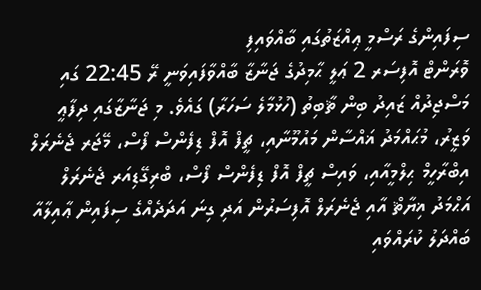ސިފައިންގެ ރަސްމީ ޢިއްޒަތުގައި ބާއްވައިފި
ވޮރަންޓް އޮފިސަރ 2 ޢަލީ ޙާމިދުގެ ޖަނާޒާ ބާއްވާފައިވަނީ ރޭ 22:45 ގައި މަސްޖިދުއް ޒައިދު ބިން ޘާބިތު (ހުޅުމާލެ ސަހަރާ) ގައެވެ. މި ޖަނާޒާގައި ދިފާޢީ ވަޒީރު، މުޙައްމަދު ޣައްސާން މައުމޫނާއި، ޗީފް އޮފް ޑިފެންސް ފޯސް، މޭޖަރ ޖެނެރަލް އިބްރާހީމް ޙިލްމީއާއި، ވައިސް ޗީފް އޮފް ޑިފެންސް ފޯސް، ބްރިގޭޑިއަރ ޖެނެރަލް އަޙްމަދު ޣިޔާޘް އާއި ޖެނެރަލް އޮފިސަރުން އަދި ގިނަ އަދަދެއްގެ ސިފައިން ޢާއިލާއާ ބައްދަލު ކުރައްވައި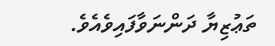ތަޢުޒިޔާ ދަންނަވާފައިވެއެވެ.